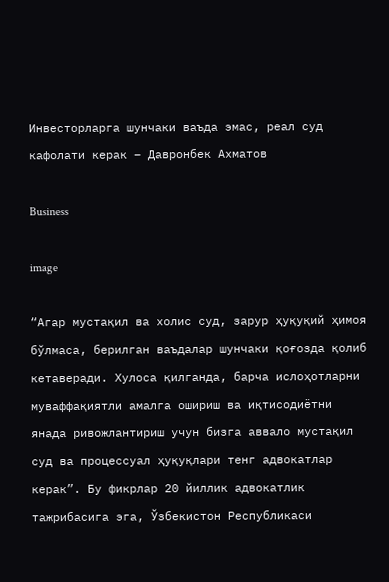Инвесторларга шунчаки ваъда эмас, реал суд кафолати керак – Давронбек Ахматов

Business

image

“Агар мустақил ва холис суд, зарур ҳуқуқий ҳимоя бўлмаса, берилган ваъдалар шунчаки қоғозда қолиб кетаверади. Хулоса қилганда, барча ислоҳотларни муваффақиятли амалга ошириш ва иқтисодиётни янада ривожлантириш учун бизга аввало мустақил суд ва процессуал ҳуқуқлари тенг адвокатлар керак”. Бу фикрлар 20 йиллик адвокатлик тажрибасига эга, Ўзбекистон Республикаси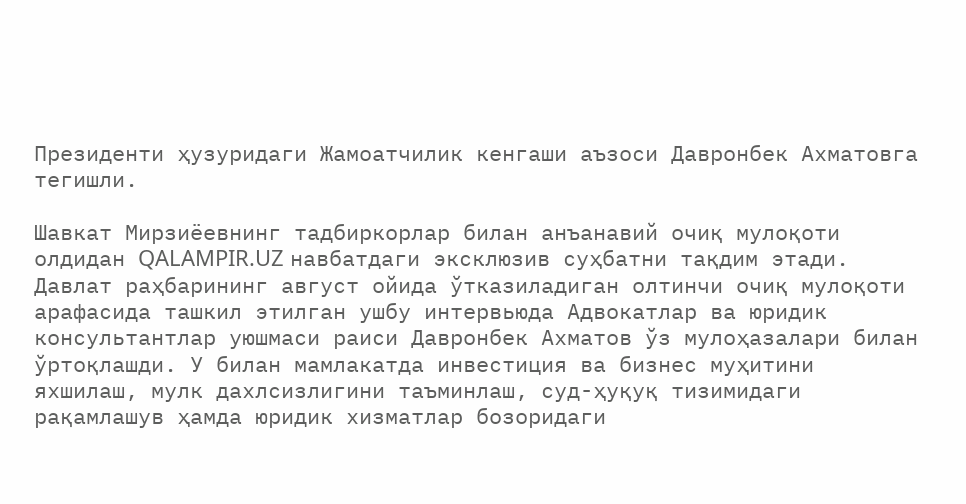Президенти ҳузуридаги Жамоатчилик кенгаши аъзоси Давронбек Ахматовга тегишли.

Шавкат Мирзиёевнинг тадбиркорлар билан анъанавий очиқ мулоқоти олдидан QALAMPIR.UZ навбатдаги эксклюзив суҳбатни тақдим этади. Давлат раҳбарининг август ойида ўтказиладиган олтинчи очиқ мулоқоти арафасида ташкил этилган ушбу интервьюда Адвокатлар ва юридик консультантлар уюшмаси раиси Давронбек Ахматов ўз мулоҳазалари билан ўртоқлашди. У билан мамлакатда инвестиция ва бизнес муҳитини яхшилаш, мулк дахлсизлигини таъминлаш, суд-ҳуқуқ тизимидаги рақамлашув ҳамда юридик хизматлар бозоридаги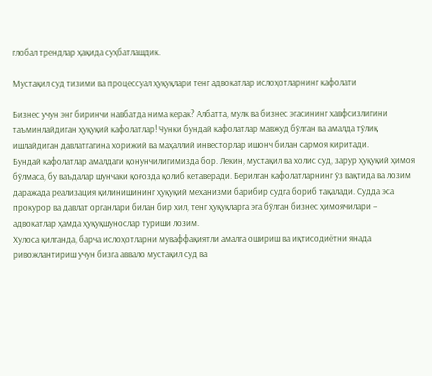глобал трендлар ҳақида суҳбатлашдик.

Мустақил суд тизими ва процессуал ҳуқуқлари тенг адвокатлар ислоҳотларнинг кафолати

Бизнес учун энг биринчи навбатда нима керак? Албатта, мулк ва бизнес эгасининг хавфсизлигини таъминлайдиган ҳуқуқий кафолатлар! Чунки бундай кафолатлар мавжуд бўлган ва амалда тўлиқ ишлайдиган давлатгагина хорижий ва маҳаллий инвесторлар ишонч билан сармоя киритади.
Бундай кафолатлар амалдаги қонунчилигимизда бор. Лекин, мустақил ва холис суд, зарур ҳуқуқий ҳимоя бўлмаса, бу ваъдалар шунчаки қоғозда қолиб кетаверади. Берилган кафолатларнинг ўз вақтида ва лозим даражада реализация қилинишининг ҳуқуқий механизми барибир судга бориб тақалади. Судда эса прокурор ва давлат органлари билан бир хил, тенг ҳуқуқларга эга бўлган бизнес ҳимоячилари – адвокатлар ҳамда ҳуқуқшунослар туриши лозим.
Хулоса қилганда, барча ислоҳотларни муваффақиятли амалга ошириш ва иқтисодиётни янада ривожлантириш учун бизга аввало мустақил суд ва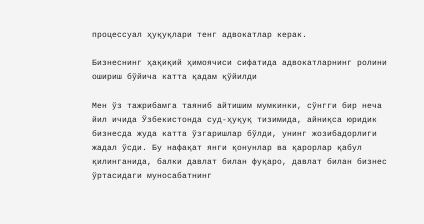процессуал ҳуқуқлари тенг адвокатлар керак.

Бизнеснинг ҳақиқий ҳимоячиси сифатида адвокатларнинг ролини ошириш бўйича катта қадам қўйилди

Мен ўз тажрибамга таяниб айтишим мумкинки, сўнгги бир неча йил ичида Ўзбекистонда суд-ҳуқуқ тизимида, айниқса юридик бизнесда жуда катта ўзгаришлар бўлди, унинг жозибадорлиги жадал ўсди. Бу нафақат янги қонунлар ва қарорлар қабул қилинганида, балки давлат билан фуқаро, давлат билан бизнес ўртасидаги муносабатнинг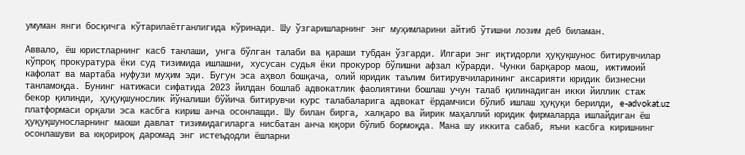умуман янги босқичга кўтарилаётганлигида кўринади. Шу ўзгаришларнинг энг муҳимларини айтиб ўтишни лозим деб биламан.

Аввало, ёш юристларнинг касб танлаши, унга бўлган талаби ва қараши тубдан ўзгарди. Илгари энг иқтидорли ҳуқуқшунос битирувчилар кўпроқ прокуратура ёки суд тизимида ишлашни, хусусан судья ёки прокурор бўлишни афзал кўрарди. Чунки барқарор маош, ижтимоий кафолат ва мартаба нуфузи муҳим эди. Бугун эса аҳвол бошқача, олий юридик таълим битирувчиларининг аксарияти юридик бизнесни танламоқда. Бунинг натижаси сифатида 2023 йилдан бошлаб адвокатлик фаолиятини бошлаш учун талаб қилинадиган икки йиллик стаж бекор қилинди, ҳуқуқшунослик йўналиши бўйича битирувчи курс талабаларига адвокат ёрдамчиси бўлиб ишлаш ҳуқуқи берилди, e-advokat.uz платформаси орқали эса касбга кириш анча осонлашди. Шу билан бирга, халқаро ва йирик маҳаллий юридик фирмаларда ишлайдиган ёш ҳуқуқшуносларнинг маоши давлат тизимидагиларга нисбатан анча юқори бўлиб бормоқда. Мана шу иккита сабаб, яъни касбга киришнинг осонлашуви ва юқорироқ даромад энг истеъдодли ёшларни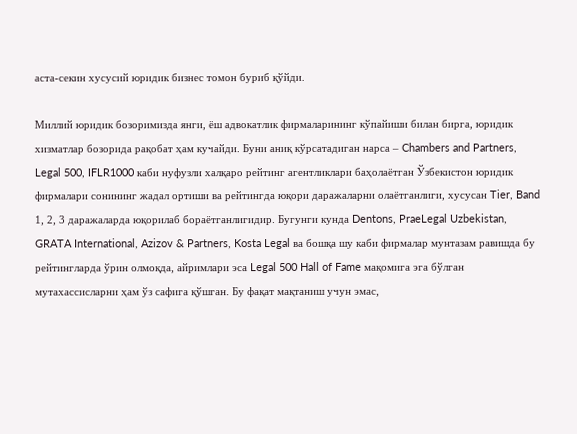аста-секин хусусий юридик бизнес томон буриб қўйди.

Миллий юридик бозоримизда янги, ёш адвокатлик фирмаларининг кўпайиши билан бирга, юридик хизматлар бозорида рақобат ҳам кучайди. Буни аниқ кўрсатадиган нарса – Chambers and Partners, Legal 500, IFLR1000 каби нуфузли халқаро рейтинг агентликлари баҳолаётган Ўзбекистон юридик фирмалари сонининг жадал ортиши ва рейтингда юқори даражаларни олаётганлиги, хусусан Tier, Band 1, 2, 3 даражаларда юқорилаб бораётганлигидир. Бугунги кунда Dentons, PraeLegal Uzbekistan, GRATA International, Azizov & Partners, Kosta Legal ва бошқа шу каби фирмалар мунтазам равишда бу рейтингларда ўрин олмоқда, айримлари эса Legal 500 Hall of Fame мақомига эга бўлган мутахассисларни ҳам ўз сафига қўшган. Бу фақат мақтаниш учун эмас,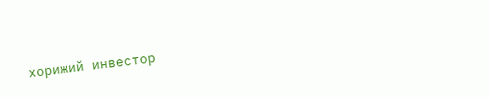хорижий инвестор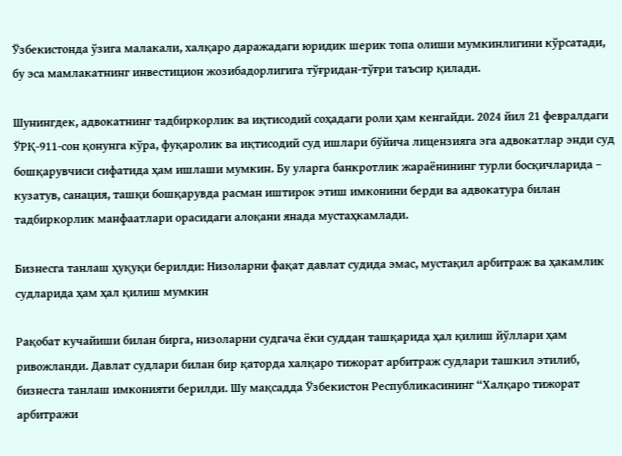Ўзбекистонда ўзига малакали, халқаро даражадаги юридик шерик топа олиши мумкинлигини кўрсатади, бу эса мамлакатнинг инвестицион жозибадорлигига тўғридан-тўғри таъсир қилади.

Шунингдек, адвокатнинг тадбиркорлик ва иқтисодий соҳадаги роли ҳам кенгайди. 2024 йил 21 февралдаги ЎРҚ-911-сон қонунга кўра, фуқаролик ва иқтисодий суд ишлари бўйича лицензияга эга адвокатлар энди суд бошқарувчиси сифатида ҳам ишлаши мумкин. Бу уларга банкротлик жараёнининг турли босқичларида – кузатув, санация, ташқи бошқарувда расман иштирок этиш имконини берди ва адвокатура билан тадбиркорлик манфаатлари орасидаги алоқани янада мустаҳкамлади.

Бизнесга танлаш ҳуқуқи берилди: Низоларни фақат давлат судида эмас, мустақил арбитраж ва ҳакамлик судларида ҳам ҳал қилиш мумкин

Рақобат кучайиши билан бирга, низоларни судгача ёки суддан ташқарида ҳал қилиш йўллари ҳам ривожланди. Давлат судлари билан бир қаторда халқаро тижорат арбитраж судлари ташкил этилиб, бизнесга танлаш имконияти берилди. Шу мақсадда Ўзбекистон Республикасининг “Халқаро тижорат арбитражи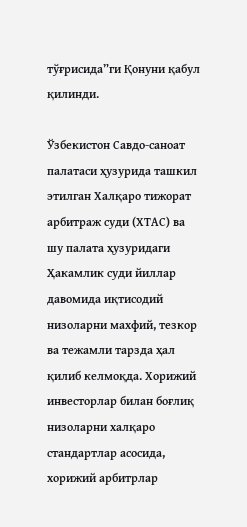тўғрисида”ги Қонуни қабул қилинди.

Ўзбекистон Савдо-саноат палатаси ҳузурида ташкил этилган Халқаро тижорат арбитраж суди (ХТАС) ва шу палата ҳузуридаги Ҳакамлик суди йиллар давомида иқтисодий низоларни махфий, тезкор ва тежамли тарзда ҳал қилиб келмоқда. Хорижий инвесторлар билан боғлиқ низоларни халқаро стандартлар асосида, хорижий арбитрлар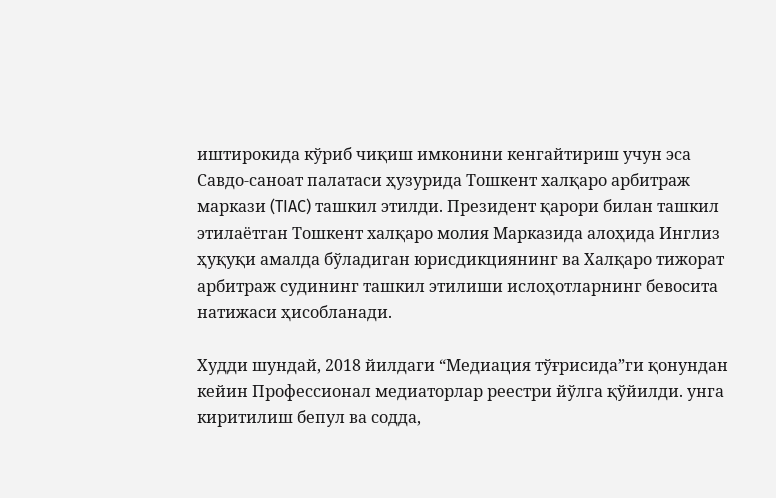иштирокида кўриб чиқиш имконини кенгайтириш учун эса Савдо-саноат палатаси ҳузурида Тошкент халқаро арбитраж маркази (TIAC) ташкил этилди. Президент қарори билан ташкил этилаётган Тошкент халқаро молия Марказида алоҳида Инглиз ҳуқуқи амалда бўладиган юрисдикциянинг ва Халқаро тижорат арбитраж судининг ташкил этилиши ислоҳотларнинг бевосита натижаси ҳисобланади.

Худди шундай, 2018 йилдаги “Медиация тўғрисида”ги қонундан кейин Профессионал медиаторлар реестри йўлга қўйилди. унга киритилиш бепул ва содда,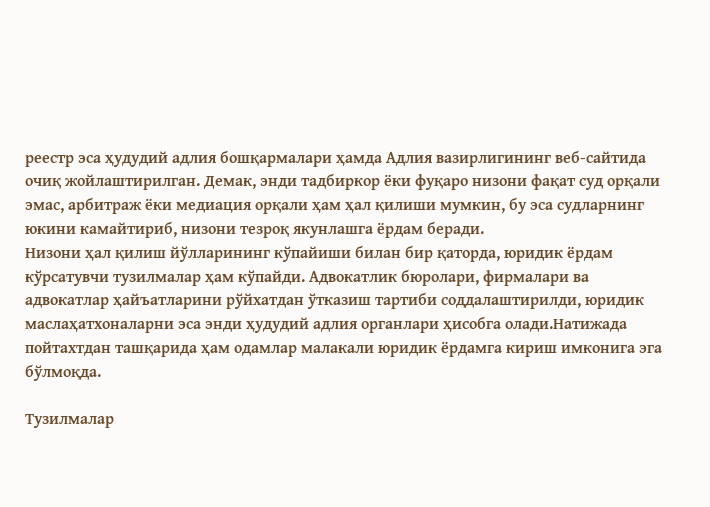реестр эса ҳудудий адлия бошқармалари ҳамда Адлия вазирлигининг веб-сайтида очиқ жойлаштирилган. Демак, энди тадбиркор ёки фуқаро низони фақат суд орқали эмас, арбитраж ёки медиация орқали ҳам ҳал қилиши мумкин, бу эса судларнинг юкини камайтириб, низони тезроқ якунлашга ёрдам беради.
Низони ҳал қилиш йўлларининг кўпайиши билан бир қаторда, юридик ёрдам кўрсатувчи тузилмалар ҳам кўпайди. Адвокатлик бюролари, фирмалари ва адвокатлар ҳайъатларини рўйхатдан ўтказиш тартиби соддалаштирилди, юридик маслаҳатхоналарни эса энди ҳудудий адлия органлари ҳисобга олади.Натижада пойтахтдан ташқарида ҳам одамлар малакали юридик ёрдамга кириш имконига эга бўлмоқда.

Тузилмалар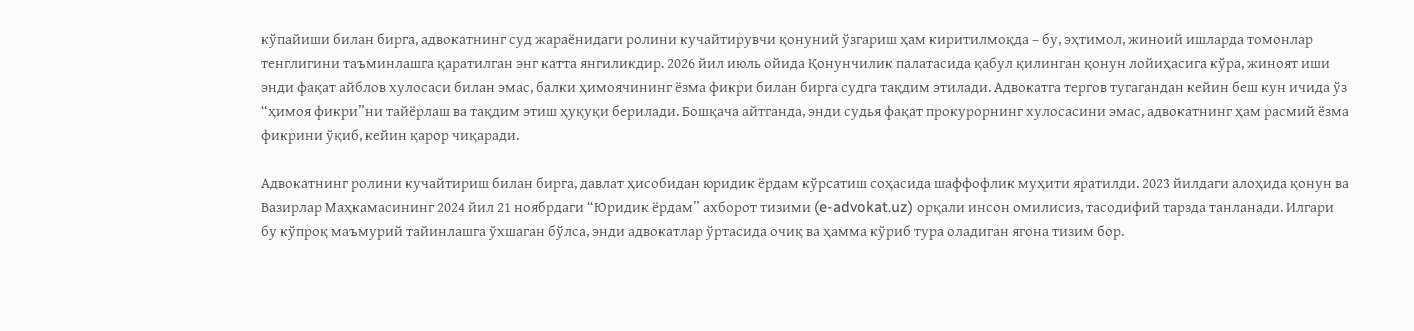кўпайиши билан бирга, адвокатнинг суд жараёнидаги ролини кучайтирувчи қонуний ўзгариш ҳам киритилмоқда – бу, эҳтимол, жиноий ишларда томонлар тенглигини таъминлашга қаратилган энг катта янгиликдир. 2026 йил июль ойида Қонунчилик палатасида қабул қилинган қонун лойиҳасига кўра, жиноят иши энди фақат айблов хулосаси билан эмас, балки ҳимоячининг ёзма фикри билан бирга судга тақдим этилади. Адвокатга тергов тугагандан кейин беш кун ичида ўз “ҳимоя фикри”ни тайёрлаш ва тақдим этиш ҳуқуқи берилади. Бошқача айтганда, энди судья фақат прокурорнинг хулосасини эмас, адвокатнинг ҳам расмий ёзма фикрини ўқиб, кейин қарор чиқаради.

Адвокатнинг ролини кучайтириш билан бирга, давлат ҳисобидан юридик ёрдам кўрсатиш соҳасида шаффофлик муҳити яратилди. 2023 йилдаги алоҳида қонун ва Вазирлар Маҳкамасининг 2024 йил 21 ноябрдаги “Юридик ёрдам” ахборот тизими (e-advokat.uz) орқали инсон омилисиз, тасодифий тарзда танланади. Илгари бу кўпроқ маъмурий тайинлашга ўхшаган бўлса, энди адвокатлар ўртасида очиқ ва ҳамма кўриб тура оладиган ягона тизим бор.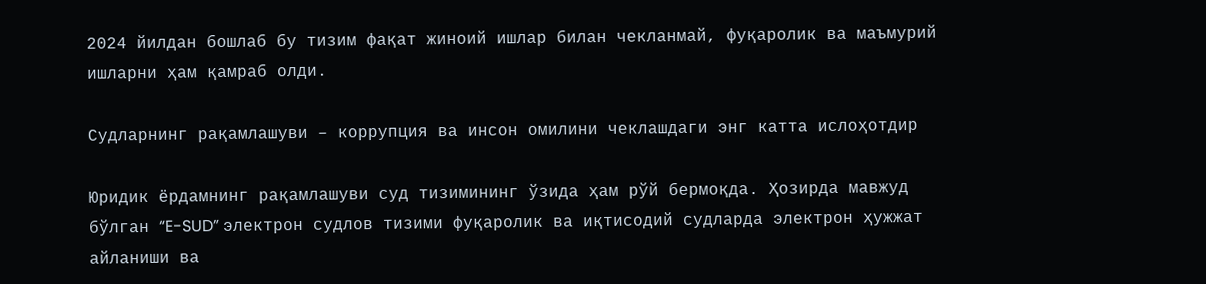2024 йилдан бошлаб бу тизим фақат жиноий ишлар билан чекланмай, фуқаролик ва маъмурий ишларни ҳам қамраб олди.

Судларнинг рақамлашуви – коррупция ва инсон омилини чеклашдаги энг катта ислоҳотдир

Юридик ёрдамнинг рақамлашуви суд тизимининг ўзида ҳам рўй бермоқда. Ҳозирда мавжуд бўлган “E-SUD” электрон судлов тизими фуқаролик ва иқтисодий судларда электрон ҳужжат айланиши ва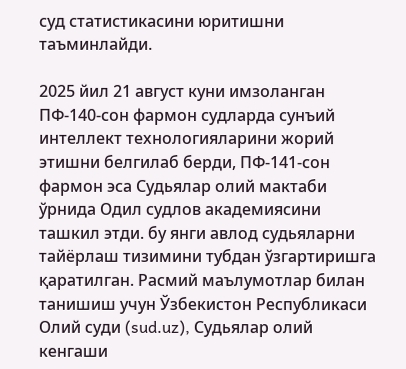суд статистикасини юритишни таъминлайди.

2025 йил 21 август куни имзоланган ПФ-140-сон фармон судларда сунъий интеллект технологияларини жорий этишни белгилаб берди, ПФ-141-сон фармон эса Судьялар олий мактаби ўрнида Одил судлов академиясини ташкил этди. бу янги авлод судьяларни тайёрлаш тизимини тубдан ўзгартиришга қаратилган. Расмий маълумотлар билан танишиш учун Ўзбекистон Республикаси Олий суди (sud.uz), Судьялар олий кенгаши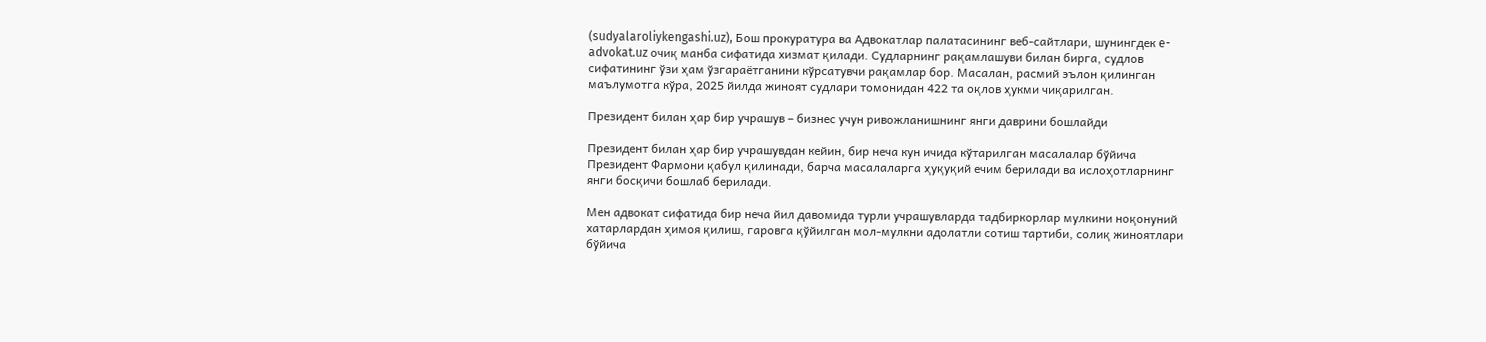(sudyalaroliykengashi.uz), Бош прокуратура ва Адвокатлар палатасининг веб-сайтлари, шунингдек e-advokat.uz очиқ манба сифатида хизмат қилади. Судларнинг рақамлашуви билан бирга, судлов сифатининг ўзи ҳам ўзгараётганини кўрсатувчи рақамлар бор. Масалан, расмий эълон қилинган маълумотга кўра, 2025 йилда жиноят судлари томонидан 422 та оқлов ҳукми чиқарилган.

Президент билан ҳар бир учрашув – бизнес учун ривожланишнинг янги даврини бошлайди

Президент билан ҳар бир учрашувдан кейин, бир неча кун ичида кўтарилган масалалар бўйича Президент Фармони қабул қилинади, барча масалаларга ҳуқуқий ечим берилади ва ислоҳотларнинг янги босқичи бошлаб берилади.

Мен адвокат сифатида бир неча йил давомида турли учрашувларда тадбиркорлар мулкини ноқонуний хатарлардан ҳимоя қилиш, гаровга қўйилган мол-мулкни адолатли сотиш тартиби, солиқ жиноятлари бўйича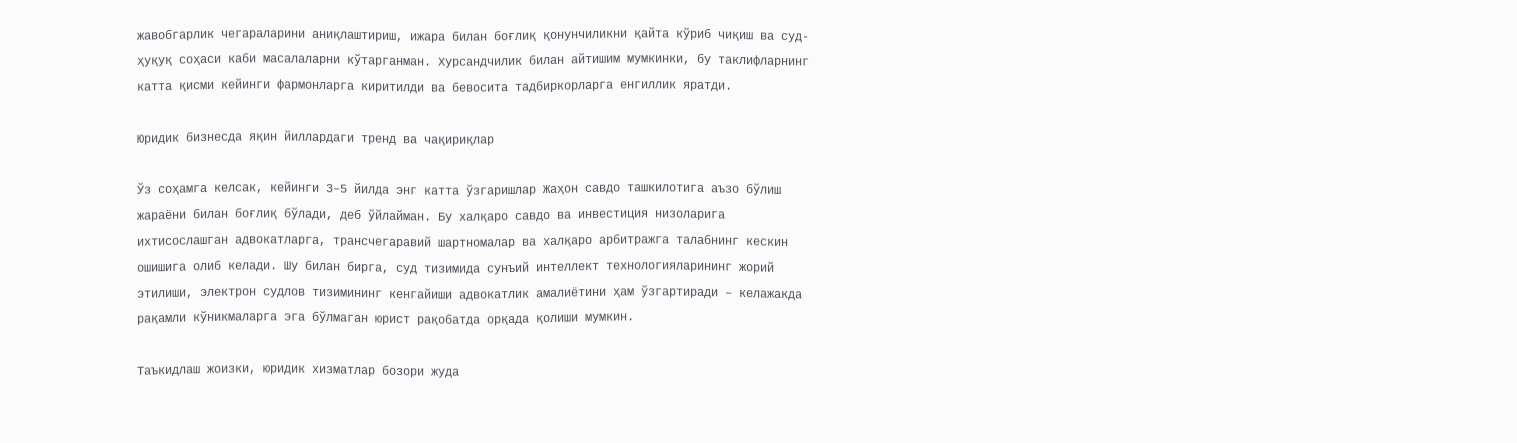жавобгарлик чегараларини аниқлаштириш, ижара билан боғлиқ қонунчиликни қайта кўриб чиқиш ва суд-ҳуқуқ соҳаси каби масалаларни кўтарганман. Хурсандчилик билан айтишим мумкинки, бу таклифларнинг катта қисми кейинги фармонларга киритилди ва бевосита тадбиркорларга енгиллик яратди.

Юридик бизнесда яқин йиллардаги тренд ва чақириқлар

Ўз соҳамга келсак, кейинги 3–5 йилда энг катта ўзгаришлар Жаҳон савдо ташкилотига аъзо бўлиш жараёни билан боғлиқ бўлади, деб ўйлайман. Бу халқаро савдо ва инвестиция низоларига ихтисослашган адвокатларга, трансчегаравий шартномалар ва халқаро арбитражга талабнинг кескин ошишига олиб келади. Шу билан бирга, суд тизимида сунъий интеллект технологияларининг жорий этилиши, электрон судлов тизимининг кенгайиши адвокатлик амалиётини ҳам ўзгартиради – келажакда рақамли кўникмаларга эга бўлмаган юрист рақобатда орқада қолиши мумкин.

Таъкидлаш жоизки, юридик хизматлар бозори жуда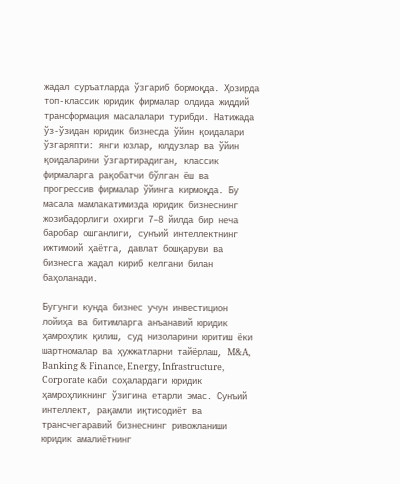жадал суръатларда ўзгариб бормоқда. Ҳозирда топ-классик юридик фирмалар олдида жиддий трансформация масалалари турибди. Натижада ўз-ўзидан юридик бизнесда ўйин қоидалари ўзгаряпти: янги юзлар, юлдузлар ва ўйин қоидаларини ўзгартирадиган, классик фирмаларга рақобатчи бўлган ёш ва прогрессив фирмалар ўйинга кирмоқда. Бу масала мамлакатимизда юридик бизнеснинг жозибадорлиги охирги 7–8 йилда бир неча баробар ошганлиги, сунъий интеллектнинг ижтимоий ҳаётга, давлат бошқаруви ва бизнесга жадал кириб келгани билан баҳоланади.

Бугунги кунда бизнес учун инвестицион лойиҳа ва битимларга анъанавий юридик ҳамроҳлик қилиш, суд низоларини юритиш ёки шартномалар ва ҳужжатларни тайёрлаш, M&A, Banking & Finance, Energy, Infrastructure, Corporate каби соҳалардаги юридик ҳамроҳликнинг ўзигина етарли эмас. Сунъий интеллект, рақамли иқтисодиёт ва трансчегаравий бизнеснинг ривожланиши юридик амалиётнинг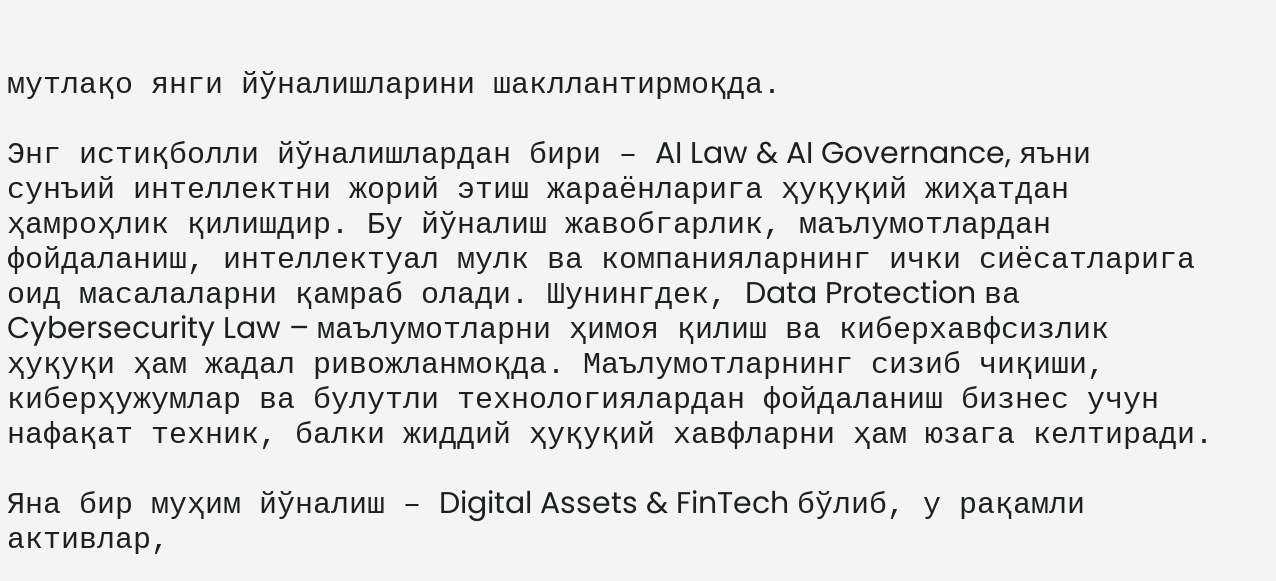мутлақо янги йўналишларини шакллантирмоқда.

Энг истиқболли йўналишлардан бири – AI Law & AI Governance, яъни сунъий интеллектни жорий этиш жараёнларига ҳуқуқий жиҳатдан ҳамроҳлик қилишдир. Бу йўналиш жавобгарлик, маълумотлардан фойдаланиш, интеллектуал мулк ва компанияларнинг ички сиёсатларига оид масалаларни қамраб олади. Шунингдек, Data Protection ва Cybersecurity Law – маълумотларни ҳимоя қилиш ва киберхавфсизлик ҳуқуқи ҳам жадал ривожланмоқда. Маълумотларнинг сизиб чиқиши, киберҳужумлар ва булутли технологиялардан фойдаланиш бизнес учун нафақат техник, балки жиддий ҳуқуқий хавфларни ҳам юзага келтиради.

Яна бир муҳим йўналиш – Digital Assets & FinTech бўлиб, у рақамли активлар,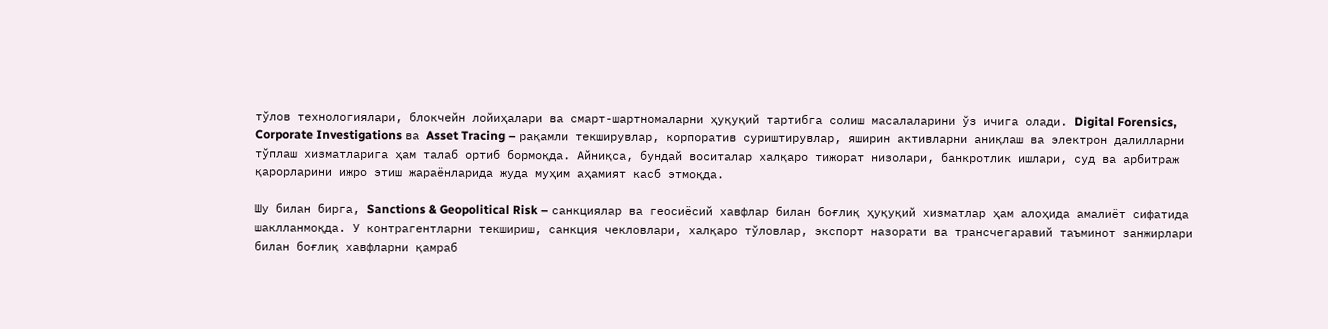тўлов технологиялари, блокчейн лойиҳалари ва смарт-шартномаларни ҳуқуқий тартибга солиш масалаларини ўз ичига олади. Digital Forensics, Corporate Investigations ва Asset Tracing – рақамли текширувлар, корпоратив суриштирувлар, яширин активларни аниқлаш ва электрон далилларни тўплаш хизматларига ҳам талаб ортиб бормоқда. Айниқса, бундай воситалар халқаро тижорат низолари, банкротлик ишлари, суд ва арбитраж қарорларини ижро этиш жараёнларида жуда муҳим аҳамият касб этмоқда.

Шу билан бирга, Sanctions & Geopolitical Risk – санкциялар ва геосиёсий хавфлар билан боғлиқ ҳуқуқий хизматлар ҳам алоҳида амалиёт сифатида шаклланмоқда. У контрагентларни текшириш, санкция чекловлари, халқаро тўловлар, экспорт назорати ва трансчегаравий таъминот занжирлари билан боғлиқ хавфларни қамраб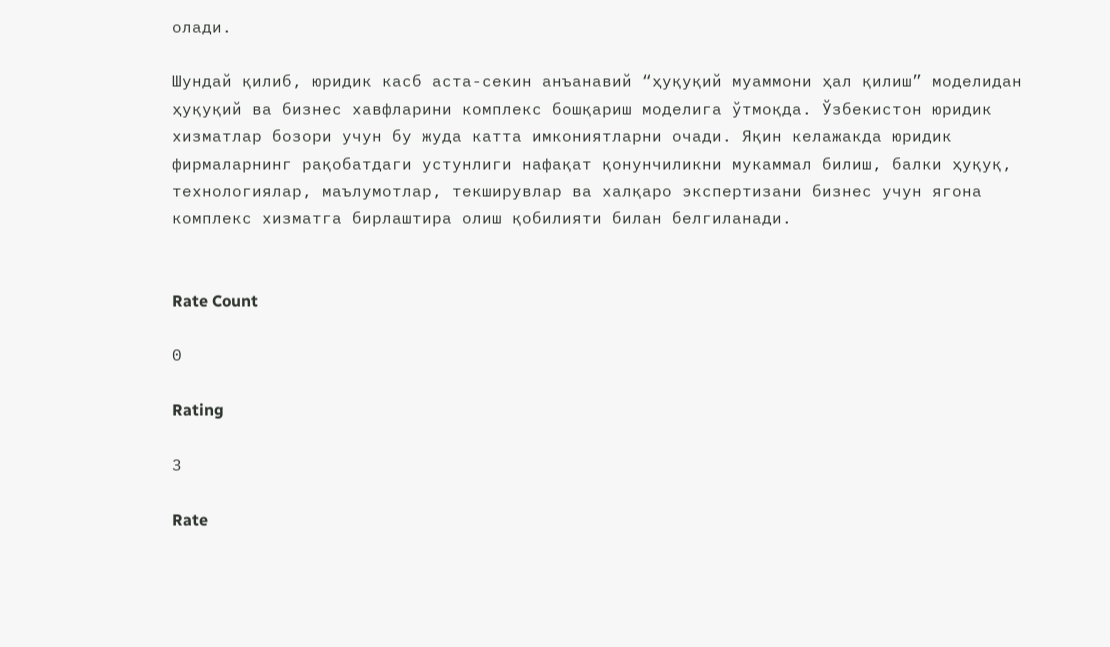олади.

Шундай қилиб, юридик касб аста-секин анъанавий “ҳуқуқий муаммони ҳал қилиш” моделидан ҳуқуқий ва бизнес хавфларини комплекс бошқариш моделига ўтмоқда. Ўзбекистон юридик хизматлар бозори учун бу жуда катта имкониятларни очади. Яқин келажакда юридик фирмаларнинг рақобатдаги устунлиги нафақат қонунчиликни мукаммал билиш, балки ҳуқуқ, технологиялар, маълумотлар, текширувлар ва халқаро экспертизани бизнес учун ягона комплекс хизматга бирлаштира олиш қобилияти билан белгиланади.


Rate Count

0

Rating

3

Rate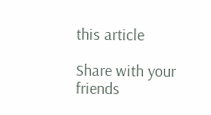this article

Share with your friends